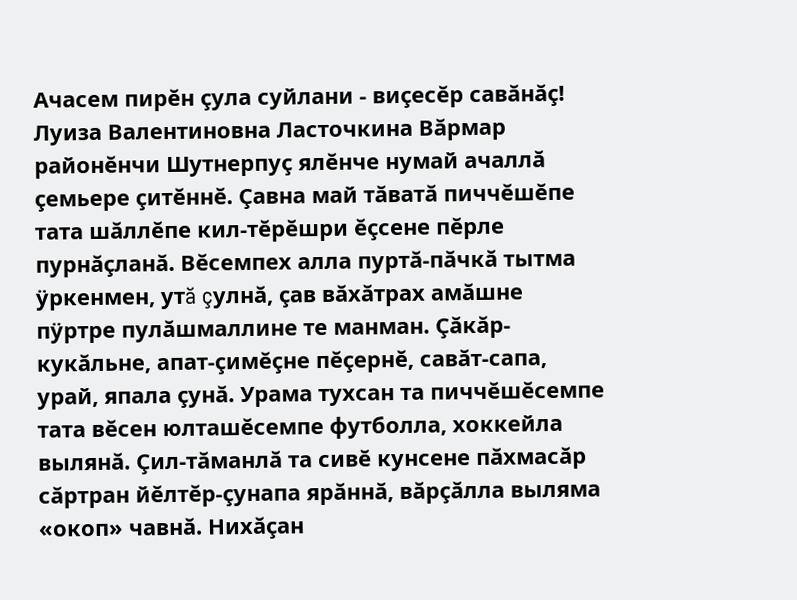Ачасем пирĕн çула суйлани - виçесĕр савăнăç!
Луиза Валентиновна Ласточкина Вăрмар районĕнчи Шутнерпуç ялĕнче нумай ачаллă çемьере çитĕннĕ. Çавна май тăватă пиччĕшĕпе тата шăллĕпе кил-тĕрĕшри ĕçсене пĕрле пурнăçланă. Вĕсемпех алла пуртă-пăчкă тытма ÿркенмен, утă çулнă, çав вăхăтрах амăшне
пÿртре пулăшмаллине те манман. Çăкăр-кукăльне, апат-çимĕçне пĕçернĕ, савăт-сапа, урай, япала çунă. Урама тухсан та пиччĕшĕсемпе тата вĕсен юлташĕсемпе футболла, хоккейла вылянă. Çил-тăманлă та сивĕ кунсене пăхмасăр сăртран йĕлтĕр-çунапа ярăннă, вăрçăлла выляма «окоп» чавнă. Нихăçан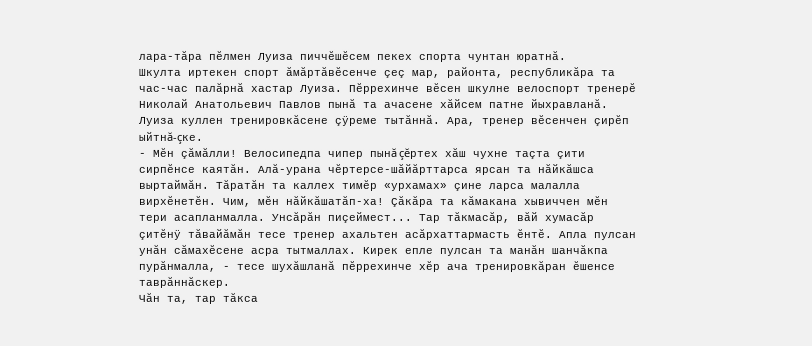лара-тăра пĕлмен Луиза пиччĕшĕсем пекех спорта чунтан юратнă.
Шкулта иртекен спорт ăмăртăвĕсенче çеç мар, районта, республикăра та час-час палăрнă хастар Луиза. Пĕррехинче вĕсен шкулне велоспорт тренерĕ Николай Анатольевич Павлов пынă та ачасене хăйсем патне йыхравланă.
Луиза куллен тренировкăсене çÿреме тытăннă. Ара, тренер вĕсенчен çирĕп ыйтнă-çке.
- Мĕн çăмăлли! Велосипедпа чипер пынă çĕртех хăш чухне таçта çити сирпĕнсе каятăн. Алă-урана чĕртерсе-шăйăрттарса ярсан та нăйкăшса выртаймăн. Тăратăн та каллех тимĕр «урхамах» çине ларса малалла вирхĕнетĕн. Чим, мĕн нăйкăшатăп-ха! Çăкăра та кăмакана хывиччен мĕн тери асапланмалла. Унсăрăн пиçеймест... Тар тăкмасăр, вăй хумасăр çитĕнÿ тăвайăмăн тесе тренер ахальтен асăрхаттармасть ĕнтĕ. Апла пулсан унăн сăмахĕсене асра тытмаллах. Кирек епле пулсан та манăн шанчăкпа пурăнмалла, - тесе шухăшланă пĕррехинче хĕр ача тренировкăран ĕшенсе таврăннăскер.
Чăн та, тар тăкса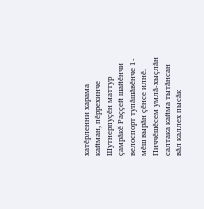хатĕрленни харама кайман, пĕррехинче Шутнерпуçĕн маттур çамрăкĕ Раççей шайĕнчи велоспорт тупăшăвĕнче 1-мĕш вырăн çĕнсе илнĕ.
Пиччĕшĕсем умлă-хыçлăн салтака кайма тытăнсан вăл каллех пысăк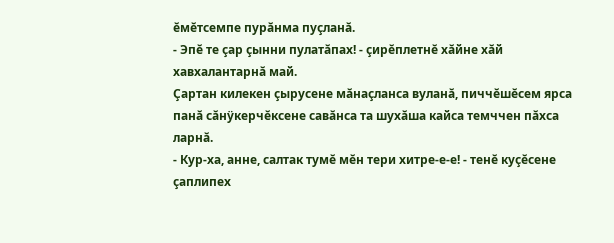ĕмĕтсемпе пурăнма пуçланă.
- Эпĕ те çар çынни пулатăпах! - çирĕплетнĕ хăйне хăй хавхалантарнă май.
Çартан килекен çырусене мăнаçланса вуланă, пиччĕшĕсем ярса панă сăнÿкерчĕксене савăнса та шухăша кайса темччен пăхса ларнă.
- Кур-ха, анне, салтак тумĕ мĕн тери хитре-е-е! - тенĕ куçĕсене çаплипех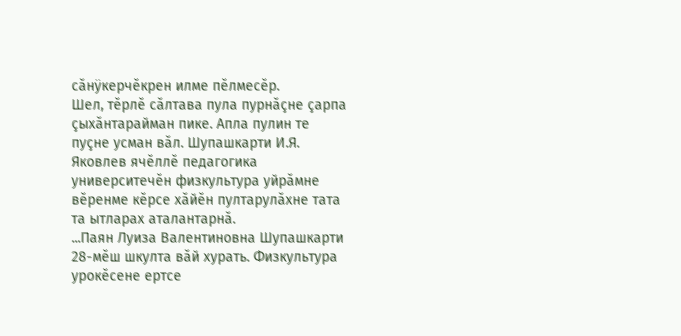сăнÿкерчĕкрен илме пĕлмесĕр.
Шел, тĕрлĕ сăлтава пула пурнăçне çарпа çыхăнтарайман пике. Апла пулин те пуçне усман вăл. Шупашкарти И.Я. Яковлев ячĕллĕ педагогика университечĕн физкультура уйрăмне вĕренме кĕрсе хăйĕн пултарулăхне тата та ытларах аталантарнă.
...Паян Луиза Валентиновна Шупашкарти 28-мĕш шкулта вăй хурать. Физкультура урокĕсене ертсе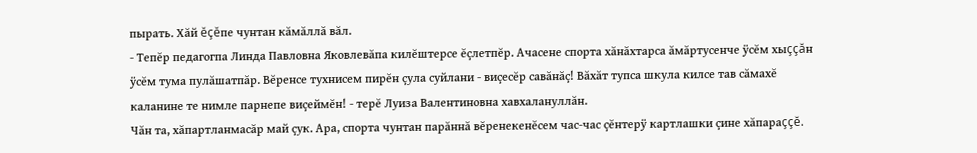пырать. Хăй ĕçĕпе чунтан кăмăллă вăл.
- Тепĕр педагогпа Линда Павловна Яковлевăпа килĕштерсе ĕçлетпĕр. Ачасене спорта хăнăхтарса ăмăртусенче ÿсĕм хыççăн ÿсĕм тума пулăшатпăр. Вĕренсе тухнисем пирĕн çула суйлани - виçесĕр савăнăç! Вăхăт тупса шкула килсе тав сăмахĕ каланине те нимле парнепе виçеймĕн! - терĕ Луиза Валентиновна хавхалануллăн.
Чăн та, хăпартланмасăр май çук. Ара, спорта чунтан парăннă вĕренекенĕсем час-час çĕнтерÿ картлашки çине хăпараççĕ.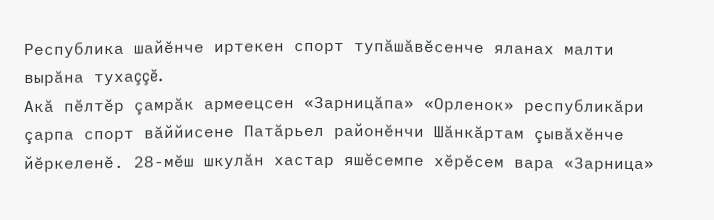Республика шайĕнче иртекен спорт тупăшăвĕсенче яланах малти вырăна тухаççĕ.
Акă пĕлтĕр çамрăк армеецсен «Зарницăпа» «Орленок» республикăри çарпа спорт вăййисене Патăрьел районĕнчи Шăнкăртам çывăхĕнче йĕркеленĕ. 28-мĕш шкулăн хастар яшĕсемпе хĕрĕсем вара «Зарница»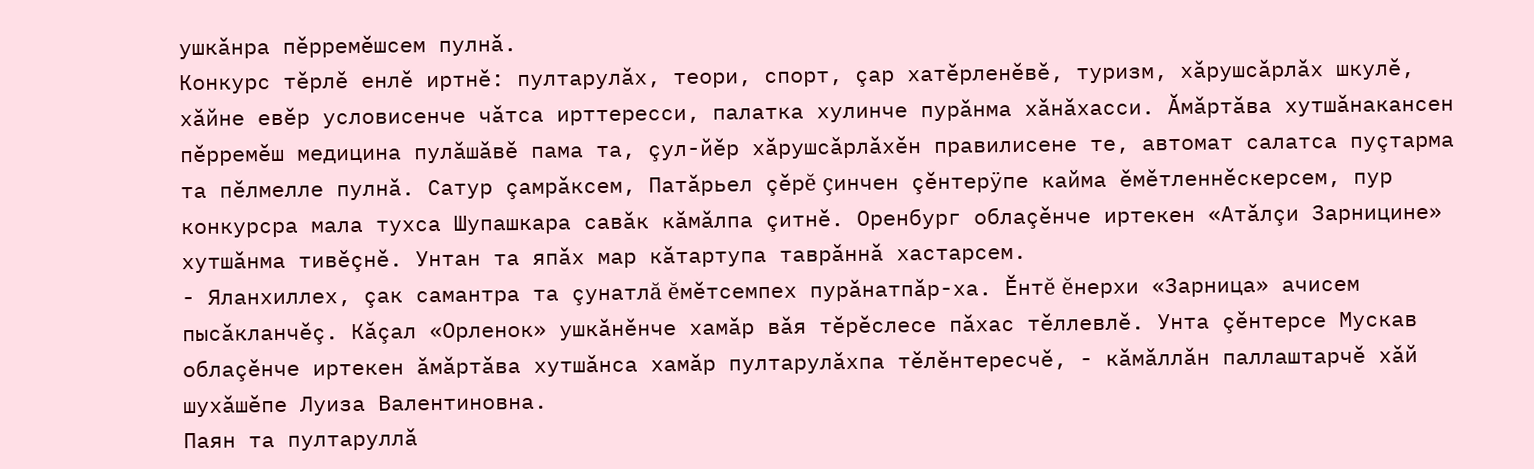ушкăнра пĕрремĕшсем пулнă.
Конкурс тĕрлĕ енлĕ иртнĕ: пултарулăх, теори, спорт, çар хатĕрленĕвĕ, туризм, хăрушсăрлăх шкулĕ, хăйне евĕр условисенче чăтса ирттересси, палатка хулинче пурăнма хăнăхасси. Ăмăртăва хутшăнакансен пĕрремĕш медицина пулăшăвĕ пама та, çул-йĕр хăрушсăрлăхĕн правилисене те, автомат салатса пуçтарма та пĕлмелле пулнă. Сатур çамрăксем, Патăрьел çĕрĕ çинчен çĕнтерÿпе кайма ĕмĕтленнĕскерсем, пур конкурсра мала тухса Шупашкара савăк кăмăлпа çитнĕ. Оренбург облаçĕнче иртекен «Атăлçи Зарницине» хутшăнма тивĕçнĕ. Унтан та япăх мар кăтартупа таврăннă хастарсем.
- Яланхиллех, çак самантра та çунатлă ĕмĕтсемпех пурăнатпăр-ха. Ĕнтĕ ĕнерхи «Зарница» ачисем пысăкланчĕç. Кăçал «Орленок» ушкăнĕнче хамăр вăя тĕрĕслесе пăхас тĕллевлĕ. Унта çĕнтерсе Мускав облаçĕнче иртекен ăмăртăва хутшăнса хамăр пултарулăхпа тĕлĕнтересчĕ, - кăмăллăн паллаштарчĕ хăй шухăшĕпе Луиза Валентиновна.
Паян та пултаруллă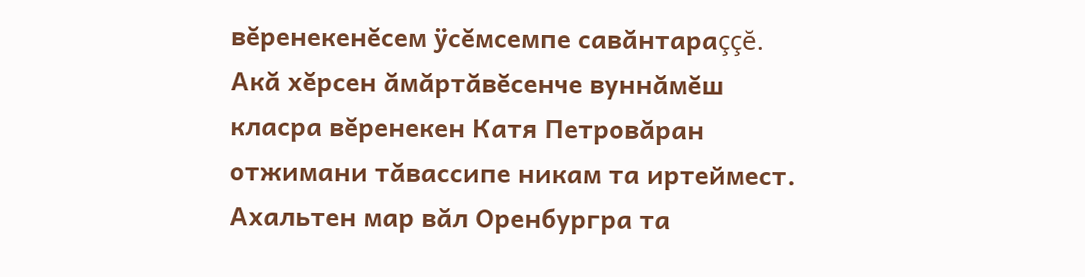вĕренекенĕсем ÿсĕмсемпе савăнтараççĕ. Акă хĕрсен ăмăртăвĕсенче вуннăмĕш класра вĕренекен Катя Петровăран отжимани тăвассипе никам та иртеймест. Ахальтен мар вăл Оренбургра та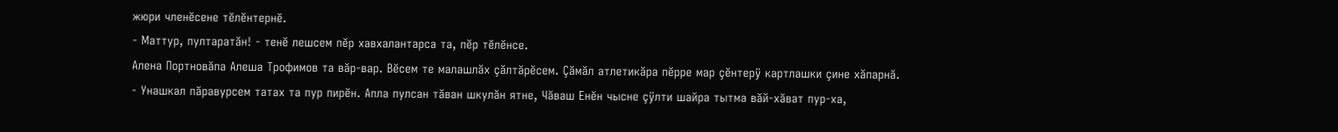жюри членĕсене тĕлĕнтернĕ.
- Маттур, пултаратăн! - тенĕ лешсем пĕр хавхалантарса та, пĕр тĕлĕнсе.
Алена Портновăпа Алеша Трофимов та вăр-вар. Вĕсем те малашлăх çăлтăрĕсем. Çăмăл атлетикăра пĕрре мар çĕнтерÿ картлашки çине хăпарнă.
- Унашкал пăравурсем татах та пур пирĕн. Апла пулсан тăван шкулăн ятне, Чăваш Енĕн чысне çÿлти шайра тытма вăй-хăват пур-ха,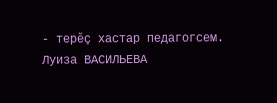- терĕç хастар педагогсем.
Луиза ВАСИЛЬЕВА